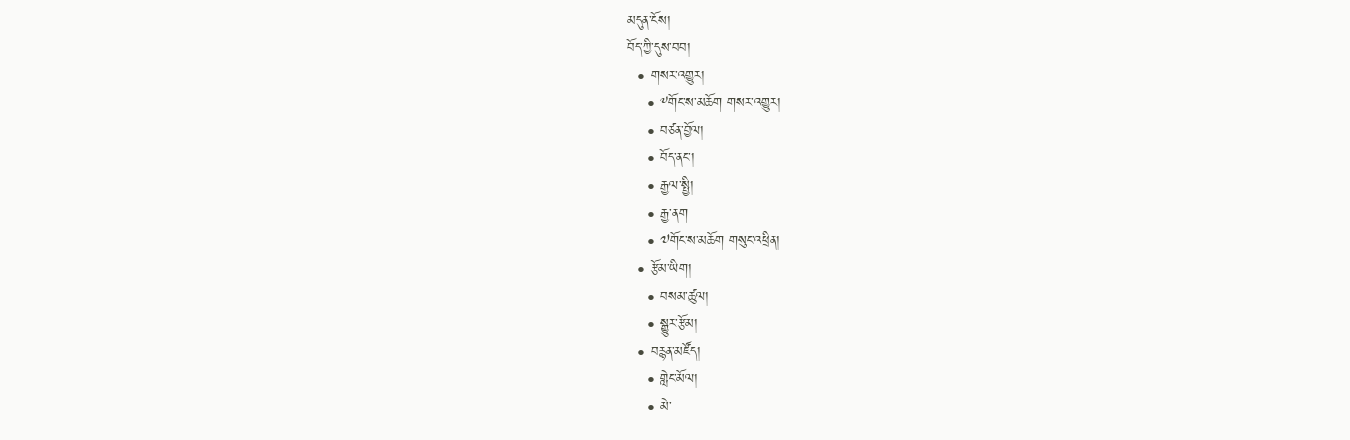མདུན་ངོས།
བོད་ཀྱི་དུས་བབ།
  • གསར་འགྱུར།
    • ༸གོང་ས་མཆོག གསར་འགྱུར།
    • བཙན་བྱོལ།
    • བོད་ནང་།
    • རྒྱལ་སྤྱི།
    • རྒྱ་ནག
    • ༧གོང་ས་མཆོག གསུང་འཕྲིན།
  • རྩོམ་ཡིག།
    • བསམ་ཚུལ།
    • སྒྱུར་རྩོམ།
  • བརྙན་མཛོད།
    • གླེང་མོལ།
    • མེ་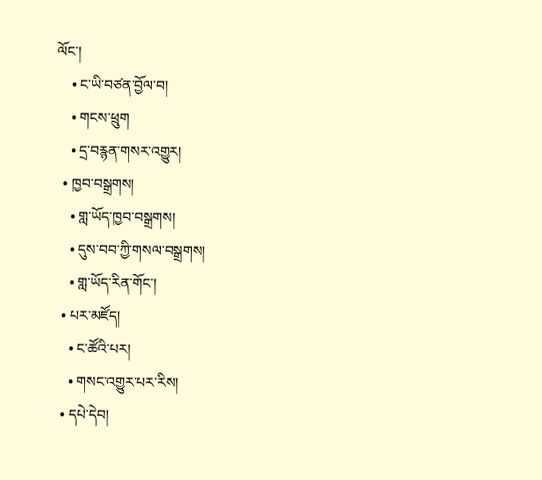ལོང་།
    • ང་ཡི་བཙན་བྱོལ་བ།
    • གངས་ཕྲུག
    • དྲ་བརྙན་གསར་འགྱུར།
  • ཁྱབ་བསྒྲགས།
    • གླ་ཡོད་ཁྱབ་བསྒྲགས།
    • དུས་བབ་ཀྱི་གསལ་བསྒྲགས།
    • གླ་ཡོད་རིན་གོང་།
  • པར་མཛོད།
    • ང་ཚོའི་པར།
    • གསང་འགྱུར་པར་རིས།
  • དཔེ་དེབ།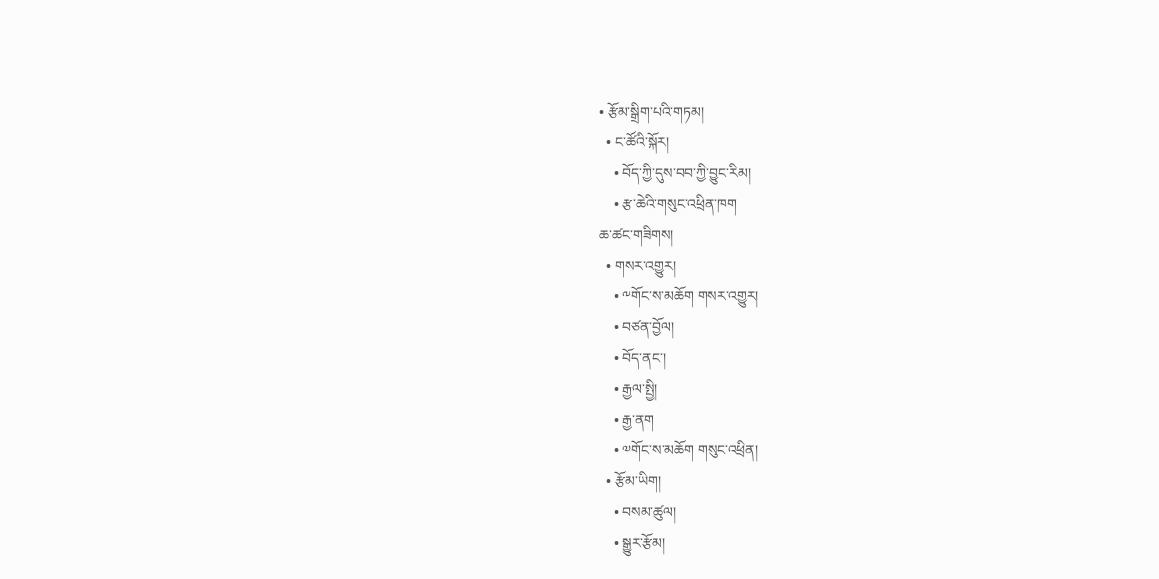• རྩོམ་སྒྲིག་པའི་གཏམ།
  • ང་ཚོའི་སྐོར།
    • བོད་ཀྱི་དུས་བབ་ཀྱི་བྱུང་རིམ།
    • རྩ་ཆེའི་གསུང་འཕྲིན་ཁག
ཆ་ཚང་གཟིགས།
  • གསར་འགྱུར།
    • ༸གོང་ས་མཆོག གསར་འགྱུར།
    • བཙན་བྱོལ།
    • བོད་ནང་།
    • རྒྱལ་སྤྱི།
    • རྒྱ་ནག
    • ༧གོང་ས་མཆོག གསུང་འཕྲིན།
  • རྩོམ་ཡིག།
    • བསམ་ཚུལ།
    • སྒྱུར་རྩོམ།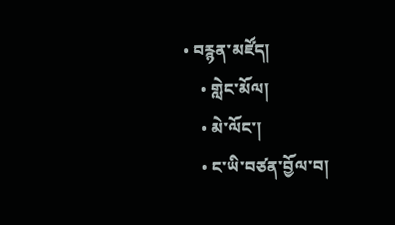• བརྙན་མཛོད།
    • གླེང་མོལ།
    • མེ་ལོང་།
    • ང་ཡི་བཙན་བྱོལ་བ།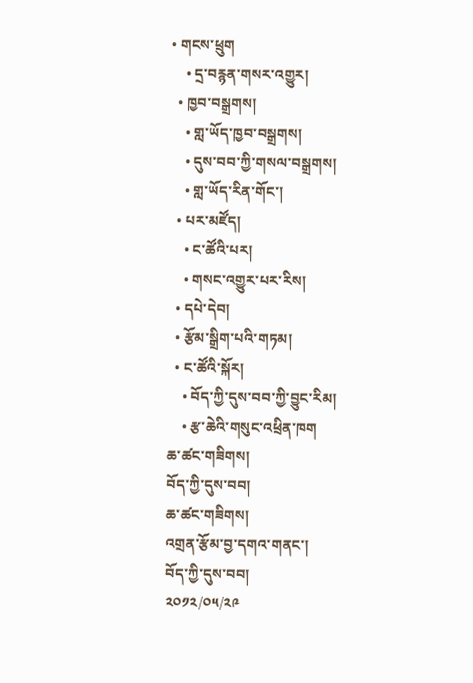• གངས་ཕྲུག
    • དྲ་བརྙན་གསར་འགྱུར།
  • ཁྱབ་བསྒྲགས།
    • གླ་ཡོད་ཁྱབ་བསྒྲགས།
    • དུས་བབ་ཀྱི་གསལ་བསྒྲགས།
    • གླ་ཡོད་རིན་གོང་།
  • པར་མཛོད།
    • ང་ཚོའི་པར།
    • གསང་འགྱུར་པར་རིས།
  • དཔེ་དེབ།
  • རྩོམ་སྒྲིག་པའི་གཏམ།
  • ང་ཚོའི་སྐོར།
    • བོད་ཀྱི་དུས་བབ་ཀྱི་བྱུང་རིམ།
    • རྩ་ཆེའི་གསུང་འཕྲིན་ཁག
ཆ་ཚང་གཟིགས།
བོད་ཀྱི་དུས་བབ།
ཆ་ཚང་གཟིགས།
འགྲན་རྩོམ་བྱ་དགའ་གནང་།
བོད་ཀྱི་དུས་བབ།
༢༠༡༢/༠༥/༢༩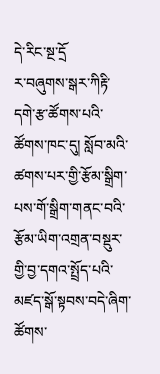དེ་རིང་སྔ་དྲོ
ར་བཞུགས་སྒར་ཀིརྟི་དགེ་རྩ་ཚོགས་པའི་ཚོགས་ཁང་དུ། སློབ་མའི་ཚགས་པར་གྱི་རྩོམ་སྒྲིག་པས་གོ་སྒྲིག་གནང་བའི་རྩོམ་ཡིག་འགྲན་བསྡུར་གྱི་བྱ་དགའ་སྤྲོད་པའི་མཛད་སྒོ་སྟབས་བདེ་ཞིག་ཚོགས་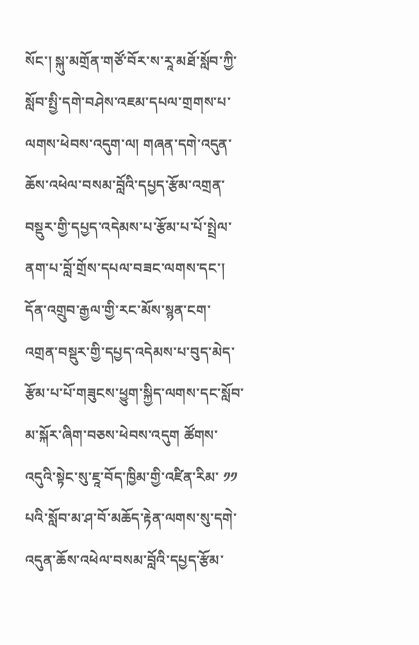སོང་། སྐུ་མགྲོན་གཙོ་བོར་ས་རཱ་མཐོ་སློབ་ཀྱི་སློབ་སྤྱི་དགེ་བཤེས་འཇམ་དཔལ་གྲགས་པ་ལགས་ཕེབས་འདུག་ལ། གཞན་དགེ་འདུན་ཆོས་འཕེལ་བསམ་བློའི་དཔྱད་རྩོམ་འགྲན་བསྡུར་གྱི་དཔྱད་འདེམས་པ་རྩོམ་པ་པོ་སྤྲེལ་ནག་པ་བློ་གྲོས་དཔལ་བཟང་ལགས་དང་། དོན་འགྲུབ་རྒྱལ་གྱི་རང་མོས་སྙན་ངག་འགྲན་བསྡུར་གྱི་དཔྱད་འདེམས་པ་བུད་མེད་རྩོམ་པ་པོ་གཟུངས་ཕྱུག་སྐྱིད་ལགས་དང་སློབ་མ་སྐོར་ཞིག་བཅས་ཕེབས་འདུག ཚོགས་འདུའི་སྟེང་སུ་ཇཱ་བོད་ཁྱིམ་གྱི་འཛིན་རིམ་ ༡༡ པའི་སློབ་མ་ཤ་བོ་མཆོད་རྟེན་ལགས་སུ་དགེ་འདུན་ཆོས་འཕེལ་བསམ་བློའི་དཔྱད་རྩོམ་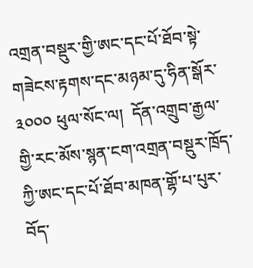འགྲན་བསྡུར་གྱི་ཨང་དང་པོ་ཐོབ་སྟེ་གཟེངས་རྟགས་དང་མཉམ་དུ་ཧིན་སྒོར་ ༣༠༠༠ ཕུལ་སོང་ལ།  དོན་འགྲུབ་རྒྱལ་གྱི་རང་མོས་སྙན་ངག་འགྲན་བསྡུར་ཁྲོད་ཀྱི་ཨང་དང་པོ་ཐོབ་མཁན་གྷོ་པ་པུར་བོད་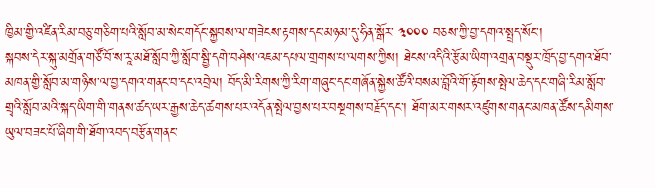ཁྱིམ་གྱི་འཛིན་རིམ་བཅུ་གཅིག་པའི་སློབ་མ་སེང་གདོང་སྐྱབས་ལ་གཟེངས་རྟགས་དང་མཉམ་དུ་ཧིན་སྒོར་ ༣༠༠༠ བཅས་ཀྱི་བྱ་དགའ་སྤྲད་སོང་།
སྐབས་དེར་སྐུ་མགྲོན་གཙོ་བོ་ས་རཱ་མཐོ་སློབ་ཀྱི་སློབ་སྦྱི་དགེ་བཤེས་འཇམ་དཔལ་གྲགས་པ་ལགས་ཀྱིས། ཐེངས་འདིའི་རྩོམ་ཡིག་འགྲན་བསྡུར་ཁྲོད་བྱ་དགའ་ཐོབ་མཁན་གྱི་སློབ་མ་གཉིས་ལ་བྱ་དགའ་གནང་བ་དང་འབྲེལ། བོད་མི་རིགས་ཀྱི་རིག་གཞུང་དང་གཞོན་སྐྱེས་ཚོའི་བསམ་བློའི་གོ་རྟོགས་སྤེལ་ཆེད་དང་གཞི་རིམ་སློབ་གྲྭའི་སློབ་མའི་སྐད་ཡིག་གི་གནས་ཚད་ཡར་རྒྱས་ཆེད་ཚགས་པར་འདོན་སྤེལ་བྱས་པར་བསྔགས་བརྗོད་དང་། ཐོག་མར་གསར་འཛུགས་གནང་མཁན་ཚོས་དམིགས་ཡུལ་བཟང་པོ་ཞིག་གི་ཐོག་འབད་བརྩོན་གནང་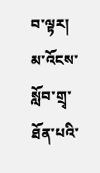བ་ལྟར། མ་འོངས་སློབ་གྲྭ་ཐོན་པའི་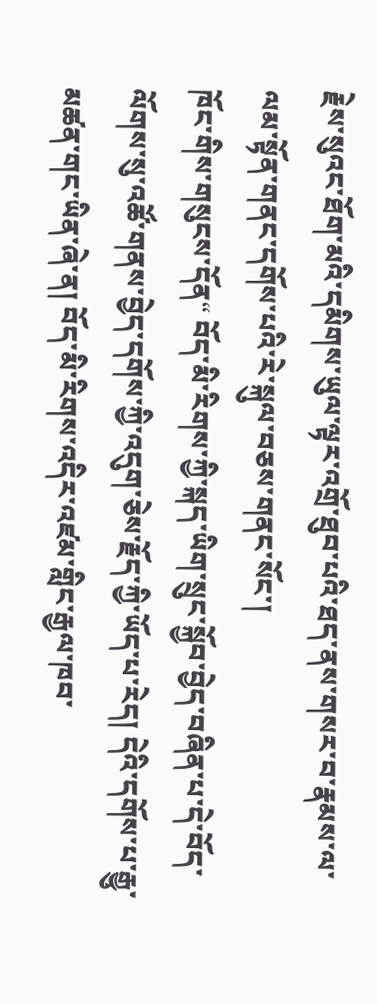རྗེས་སུའང་ཐོག་མའི་དམིགས་ཡུལ་ལྟར་འགྲོ་ཐུབ་པའི་ཐད་ནས་གསར་བ་རྣམས་ལ་ལམ་སྟོན་གནང་དགོས་པའི་རེ་སྐུལ་བཅས་གནང་སོང་།
ཁོང་གིས་གསུངས་དོན“ བོད་མི་རིགས་ཀྱི་སྐད་ཡིག་སྲུང་སྐྱོབ་བྱེད་བཞིན་པ་དེ་བོད་ལོགས་སུ་འཚོ་གནས་བྱེད་དགོས་ཀྱི་འདུག་ཅེས་རྗོད་ཀྱི་ཡོད་པ་རེད། དེའི་དགོས་པ་རྒྱུ་མཚན་གང་ཡིན་ཞེ་ན། བོད་མི་རིགས་འདིར་འཛམ་གླིང་རྒྱལ་ཁབ་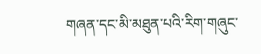གཞན་དང་མི་མཐུན་པའི་རིག་གཞུང་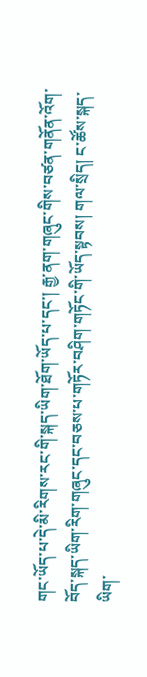གང་ཡོད་པ་དེ་མི་རིགས་རང་གི་སྐད་ཡིག་ཐོག་ཡོད་པ་དང་། རྒྱ་ནག་གཞུང་གིས་བཙན་གནོན་འོག་བོད་སྐད་ཡིག་རིག་གཞུང་དང་བཅས་པ་གཏོར་བཤིག་གཏོང་གི་ཡོད་སྟབས། གལ་སྲིད། ང་ཚོས་སྐད་ཡིག་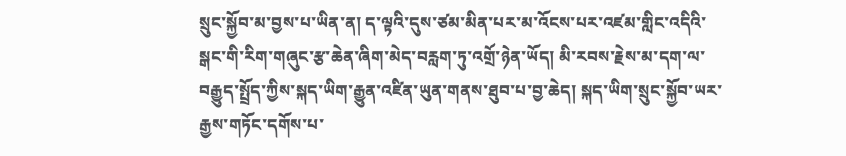སྲུང་སྐྱོབ་མ་བྱས་པ་ཡིན་ན། ད་ལྟའི་དུས་ཙམ་མིན་པར་མ་འོངས་པར་འཛམ་གླིང་འདིའི་སྒང་གི་རིག་གཞུང་རྩ་ཆེན་ཞིག་མེད་བརླག་ཏུ་འགྲོ་ཉེན་ཡོད། མི་རབས་རྗེས་མ་དག་ལ་བརྒྱུད་སྤྲོད་ཀྱིས་སྐད་ཡིག་རྒྱུན་འཛིན་ཡུན་གནས་ཐུབ་པ་བྱ་ཆེད། སྐད་ཡིག་སྲུང་སྐྱོབ་ཡར་རྒྱས་གཏོང་དགོས་པ་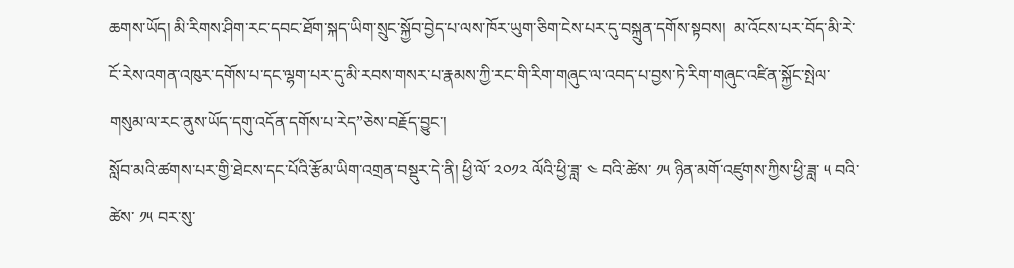ཆགས་ཡོད། མི་རིགས་ཤིག་རང་དབང་ཐོག་སྐད་ཡིག་སྲུང་སྐྱོབ་བྱེད་པ་ལས་ཁོར་ཡུག་ཅིག་ངེས་པར་དུ་བསྐྲུན་དགོས་སྟབས།  མ་འོངས་པར་བོད་མི་རེ་ངོ་རེས་འགན་འཁུར་དགོས་པ་དང་ལྷག་པར་དུ་མི་རབས་གསར་པ་རྣམས་ཀྱི་རང་གི་རིག་གཞུང་ལ་འབད་པ་བྱས་ཏེ་རིག་གཞུང་འཛིན་སྐྱོང་སྤེལ་གསུམ་ལ་རང་ནུས་ཡོད་དགུ་འདོན་དགོས་པ་རེད”ཅེས་བརྗོད་བྱུང་།
སློབ་མའི་ཚགས་པར་གྱི་ཐེངས་དང་པོའི་རྩོམ་ཡིག་འགྲན་བསྡུར་དེ་ནི། ཕྱི་ལོ་ ༢༠༡༢ ལོའི་ཕྱི་ཟླ་ ༤ བའི་ཚེས་ ༡༥ ཉིན་མགོ་འཛུགས་ཀྱིས་ཕྱི་ཟླ་ ༥ བའི་ཚེས་ ༡༥ བར་སུ་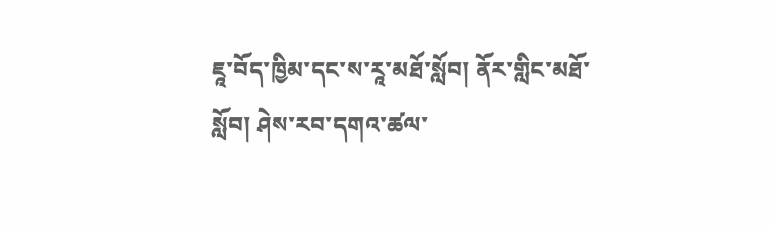ཇཱ་བོད་ཁྱིམ་དང་ས་རཱ་མཐོ་སློབ། ནོར་གླིང་མཐོ་སློབ། ཤེས་རབ་དགའ་ཚལ་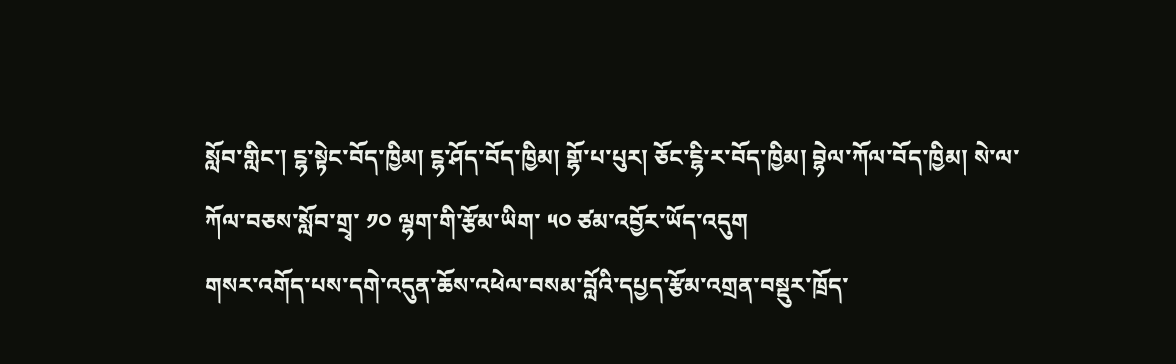སློབ་གླིང་། ངྷ་སྟེང་བོད་ཁྱིམ། ངྷ་ཤོད་བོད་ཁྱིམ། གྷོ་པ་པུར། ཅོང་ངྷི་ར་བོད་ཁྱིམ། བྷེལ་ཀོལ་བོད་ཁྱིམ། སེ་ལ་ཀོལ་བཅས་སློབ་གྲྭ་ ༡༠ ལྷག་གི་རྩོམ་ཡིག་ ༥༠ ཙམ་འབྱོར་ཡོད་འདུག
གསར་འགོད་པས་དགེ་འདུན་ཆོས་འཕེལ་བསམ་བློའི་དཔྱད་རྩོམ་འགྲན་བསྡུར་ཁྲོད་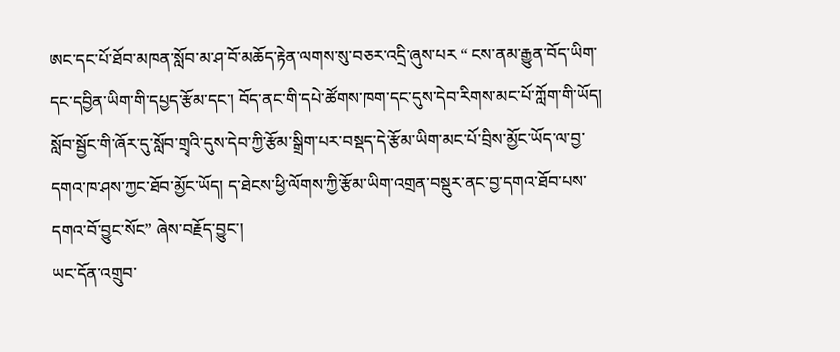ཨང་དང་པོ་ཐོབ་མཁན་སློབ་མ་ཤ་བོ་མཆོད་རྟེན་ལགས་སུ་བཅར་འདྲི་ཞུས་པར “ ངས་ནམ་རྒྱུན་བོད་ཡིག་དང་དབྱིན་ཡིག་གི་དཔྱད་རྩོམ་དང་། བོད་ནང་གི་དཔེ་ཚོགས་ཁག་དང་དུས་དེབ་རིགས་མང་པོ་ཀློག་གི་ཡོད། སློབ་སྦྱོང་གི་ཞོར་དུ་སློབ་གྲྭའི་དུས་དེབ་ཀྱི་རྩོམ་སྒྲིག་པར་བསྡད་དེ་རྩོམ་ཡིག་མང་པོ་བྲིས་མྱོང་ཡོད་ལ་བྱ་དགའ་ཁ་ཤས་ཀྱང་ཐོབ་མྱོང་ཡོད། ད་ཐེངས་ཕྱི་ལོགས་ཀྱི་རྩོམ་ཡིག་འགྲན་བསྡུར་ནང་བྱ་དགའ་ཐོབ་པས་དགའ་བོ་བྱུང་སོང” ཞེས་བརྗོད་བྱུང་།
ཡང་དོན་འགྲུབ་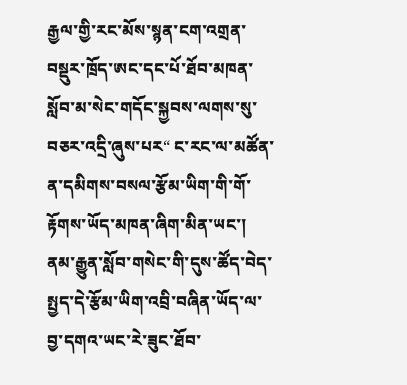རྒྱལ་གྱི་རང་མོས་སྙན་ངག་འགྲན་བསྡུར་ཁྲོད་ཨང་དང་པོ་ཐོབ་མཁན་སློབ་མ་སེང་གདོང་སྐྱབས་ལགས་སུ་བཅར་འདྲི་ཞུས་པར“ ང་རང་ལ་མཚོན་ན་དམིགས་བསལ་རྩོམ་ཡིག་གི་གོ་རྟོགས་ཡོད་མཁན་ཞིག་མིན་ཡང་། ནམ་རྒྱུན་སློབ་གསེང་གི་དུས་ཚོད་བེད་སྤྱད་དེ་རྩོམ་ཡིག་འབྲི་བཞིན་ཡོད་ལ་བྱ་དགའ་ཡང་རེ་ཟུང་ཐོབ་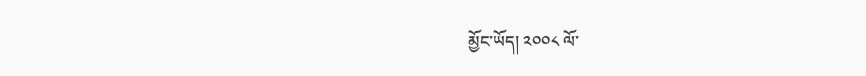མྱོང་ཡོད། ༢༠༠༨ ལོ་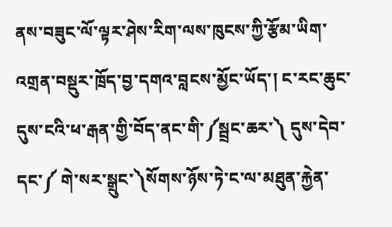ནས་བཟུང་ལོ་ལྟར་ཤེས་རིག་ལས་ཁུངས་ཀྱི་རྩོམ་ཡིག་འགྲན་བསྡུར་ཁྲོད་བྱ་དགའ་བླངས་མྱོང་ཡོད་། ང་རང་ཆུང་དུས་ངའི་ཕ་རྒན་གྱི་བོད་ནང་གི་༼སྦྲང་ཆར་༽ དུས་དེབ་དང་༼ གེ་སར་སྒྲུང་༽སོགས་ཉོས་ཏེ་ང་ལ་མཐུན་རྐྱེན་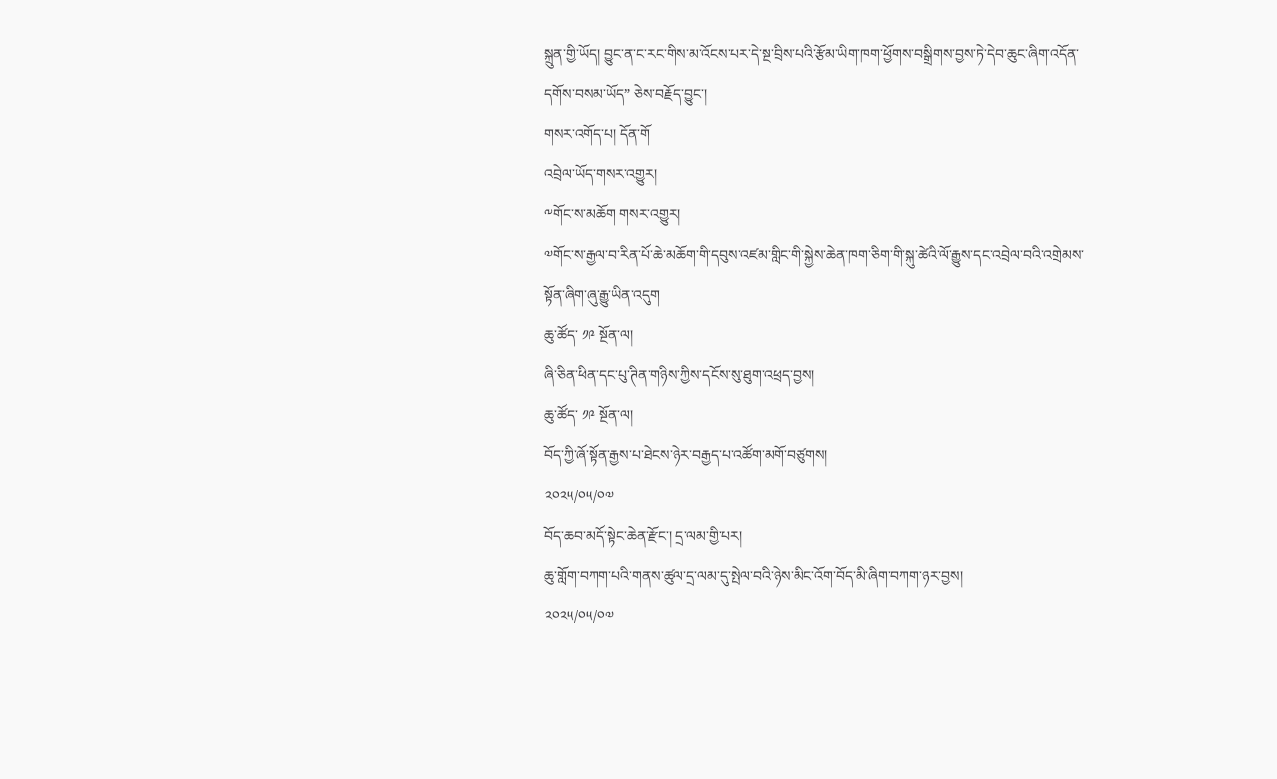སྐྲུན་གྱི་ཡོད། བྱུང་ན་ང་རང་གིས་མ་འོངས་པར་དེ་སྔ་བྲིས་པའི་རྩོམ་ཡིག་ཁག་ཕྱོགས་བསྒྲིགས་བྱས་ཏེ་དེབ་ཆུང་ཞིག་འདོན་དགོས་བསམ་ཡོད” ཅེས་བརྗོད་བྱུང་།
གསར་འགོད་པ། དོན་གོ
འབྲེལ་ཡོད་གསར་འགྱུར།
༸གོང་ས་མཆོག གསར་འགྱུར།
༧གོང་ས་རྒྱལ་བ་རིན་པོ་ཆེ་མཆོག་གི་དབུས་འཛམ་གླིང་གི་སྐྱེས་ཆེན་ཁག་ཅིག་གི་སྐུ་ཚེའི་ལོ་རྒྱུས་དང་འབྲེལ་བའི་འགྲེམས་སྟོན་ཞིག་ཞུ་རྒྱུ་ཡིན་འདུག
ཆུ་ཚོད་ ༡༩ སྔོན་ལ།
ཞི་ཅིན་ཕིན་དང་པུ་ཊིན་གཉིས་ཀྱིས་དངོས་སུ་ཐུག་འཕྲད་བྱས།
ཆུ་ཚོད་ ༡༩ སྔོན་ལ།
བོད་ཀྱི་ཞོ་སྟོན་རྒྱས་པ་ཐེངས་ཉེར་བརྒྱད་པ་འཚོག་མགོ་བཙུགས།
༢༠༢༥/༠༥/༠༧
བོད་ཆབ་མདོ་སྟེང་ཆེན་རྫོང་། དྲ་ལམ་གྱི་པར།
ཆུ་གློག་བཀག་པའི་གནས་ཚུལ་དྲ་ལམ་དུ་སྤེལ་བའི་ཉེས་མིང་འོག་བོད་མི་ཞིག་བཀག་ཉར་བྱས།
༢༠༢༥/༠༥/༠༧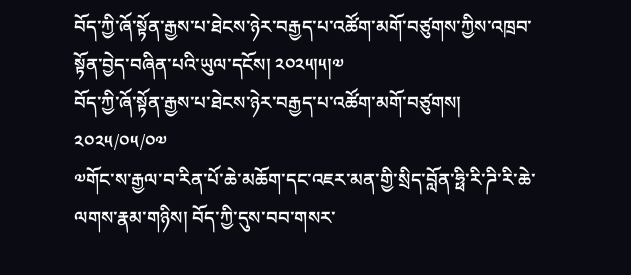བོད་ཀྱི་ཞོ་སྟོན་རྒྱས་པ་ཐེངས་ཉེར་བརྒྱད་པ་འཚོག་མགོ་བཙུགས་ཀྱིས་འཁྲབ་སྟོན་བྱེད་བཞིན་པའི་ཡུལ་དངོས། ༢༠༢༥།༥།༧
བོད་ཀྱི་ཞོ་སྟོན་རྒྱས་པ་ཐེངས་ཉེར་བརྒྱད་པ་འཚོག་མགོ་བཙུགས།
༢༠༢༥/༠༥/༠༧
༧གོང་ས་རྒྱལ་བ་རིན་པོ་ཆེ་མཆོག་དང་འཇར་མན་གྱི་སྲིད་བློན་ཧྥི་རི་ཌི་རི་ཆེ་ལགས་རྣམ་གཉིས། བོད་ཀྱི་དུས་བབ་གསར་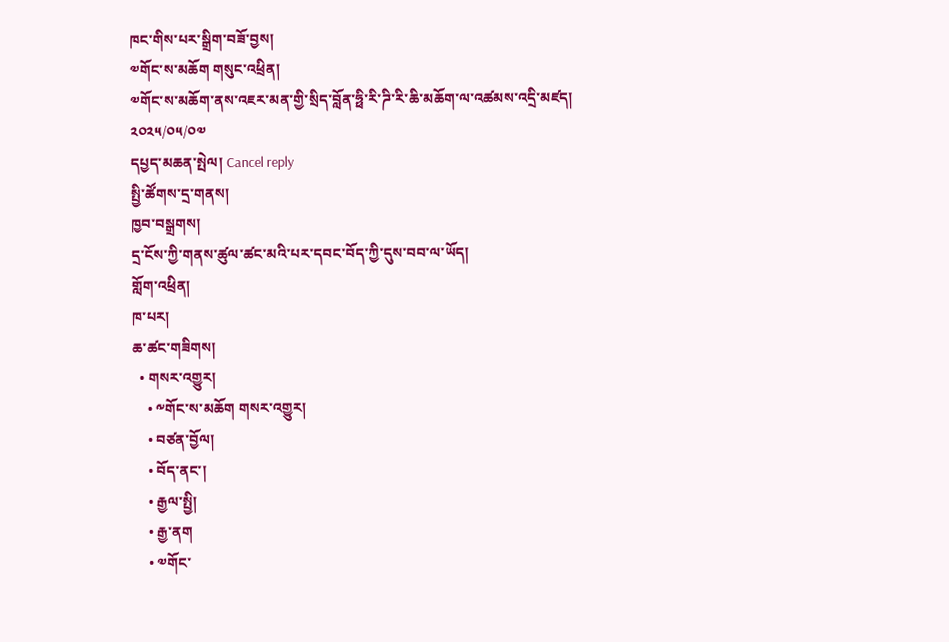ཁང་གིས་པར་སྒྲིག་བཟོ་བྱས།
༧གོང་ས་མཆོག གསུང་འཕྲིན།
༧གོང་ས་མཆོག་ནས་འཇར་མན་གྱི་སྲིད་བློན་ཧྥི་རི་ཌི་རི་ཆི་མཆོག་ལ་འཚམས་འདྲི་མཛད།
༢༠༢༥/༠༥/༠༧
དཔྱད་མཆན་སྤེལ། Cancel reply
སྤྱི་ཚོགས་དྲ་གནས།
ཁྱབ་བསྒྲགས།
དྲ་ངོས་ཀྱི་གནས་ཚུལ་ཚང་མའི་པར་དབང་བོད་ཀྱི་དུས་བབ་ལ་ཡོད།
གློག་འཕྲིན།
ཁ་པར།
ཆ་ཚང་གཟིགས།
  • གསར་འགྱུར།
    • ༸གོང་ས་མཆོག གསར་འགྱུར།
    • བཙན་བྱོལ།
    • བོད་ནང་།
    • རྒྱལ་སྤྱི།
    • རྒྱ་ནག
    • ༧གོང་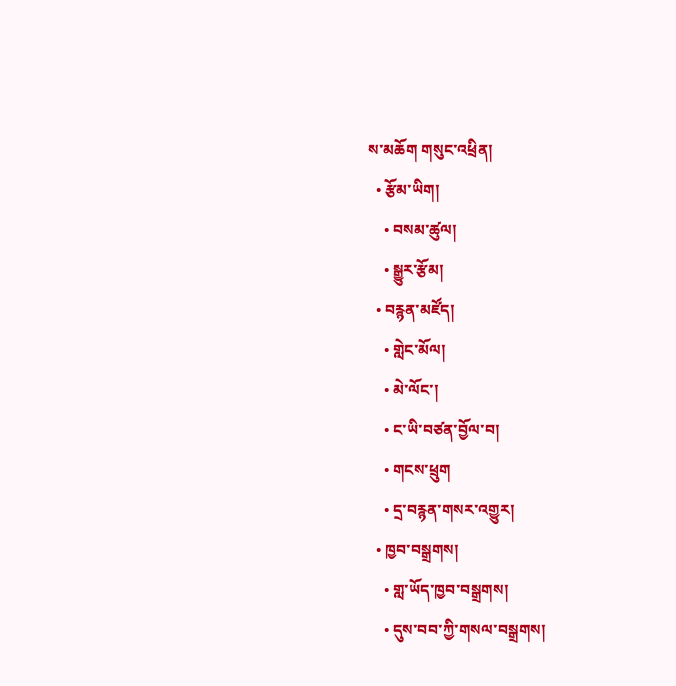ས་མཆོག གསུང་འཕྲིན།
  • རྩོམ་ཡིག།
    • བསམ་ཚུལ།
    • སྒྱུར་རྩོམ།
  • བརྙན་མཛོད།
    • གླེང་མོལ།
    • མེ་ལོང་།
    • ང་ཡི་བཙན་བྱོལ་བ།
    • གངས་ཕྲུག
    • དྲ་བརྙན་གསར་འགྱུར།
  • ཁྱབ་བསྒྲགས།
    • གླ་ཡོད་ཁྱབ་བསྒྲགས།
    • དུས་བབ་ཀྱི་གསལ་བསྒྲགས།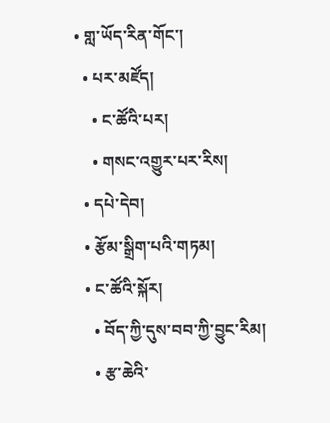• གླ་ཡོད་རིན་གོང་།
  • པར་མཛོད།
    • ང་ཚོའི་པར།
    • གསང་འགྱུར་པར་རིས།
  • དཔེ་དེབ།
  • རྩོམ་སྒྲིག་པའི་གཏམ།
  • ང་ཚོའི་སྐོར།
    • བོད་ཀྱི་དུས་བབ་ཀྱི་བྱུང་རིམ།
    • རྩ་ཆེའི་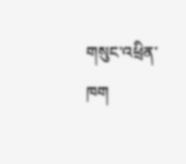གསུང་འཕྲིན་ཁག